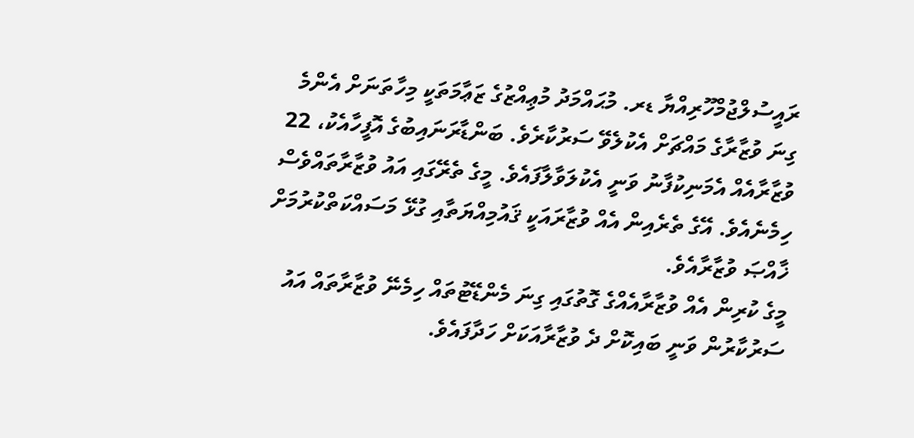ރައީސުލްޖުމްހޫރިއްޔާ ޑރ. މުޙައްމަދު މުޢިއްޒުގެ ޒަޢާމަތަކީ މިހާތަނަށް އެންމެ ގިނަ ވުޒާރާގެ މައްޗަށް އެކުލެވޭ ސަރުކާރެވެ. ބަންޑާރަނައިބުގެ އޮފީހާއެކު، 22 ވުޒާރާއެއް އެމަނިކުފާނު ވަނީ އެކުލަވާލާފައެވެ. މީގެ ތެރޭގައި އައު ވުޒާރާތައްވެސް ހިމެނެއެވެ. އޭގެ ތެރެއިން އެއް ވުޒާރައަކީ ޤައުމިއްޔަތާއި ގުޅޭ މަސައްކަތްކުރުމަށް ޚާއްޞަ ވުޒާރާއެވެ.
މީގެ ކުރިން އެއް ވުޒާރާއެއްގެ ގޮތުގައި ގިނަ މެންޑޭޓުތައް ހިމެނޭ ވުޒާރާތައް އައު ސަރުކާރުން ވަނީ ބައިކޮށް ދެ ވުޒާރާއަކަށް ހަދާފައެވެ.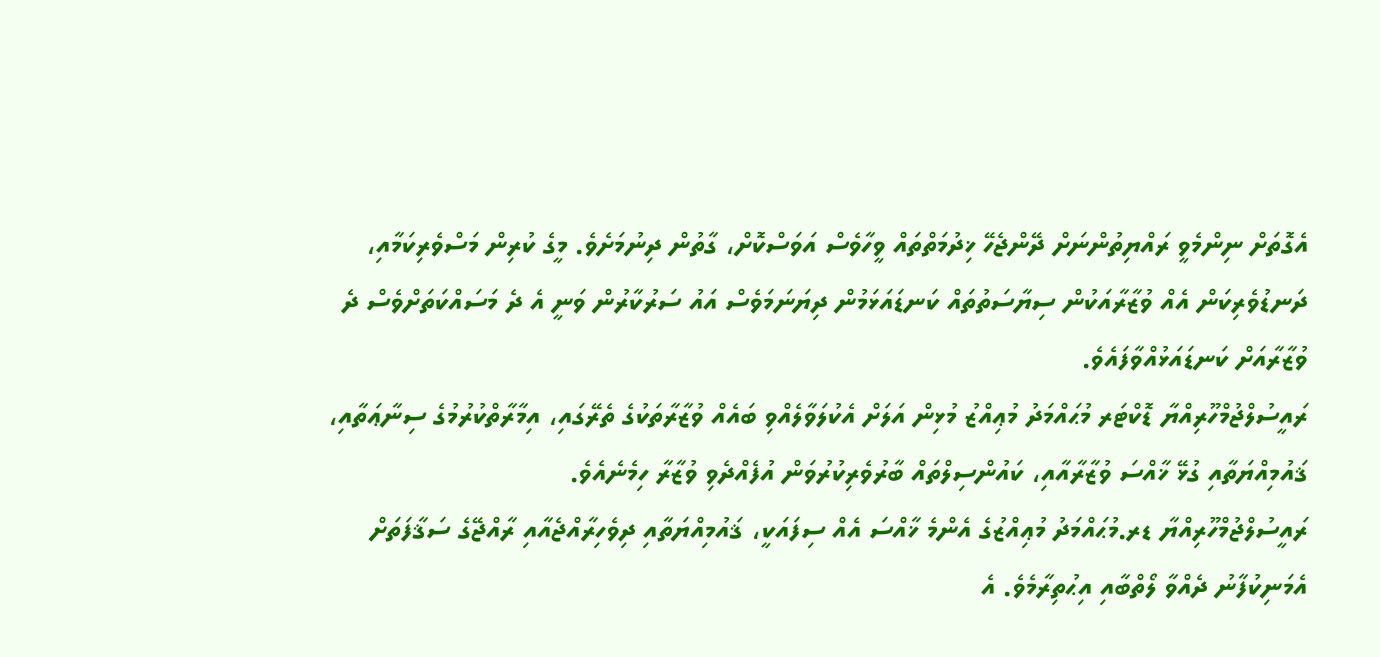އެގޮތަށް ނިންމެވީ ރައްޔިތުންނަށް ދޭންޖެހޭ ޚިދުމަތްތައް ވީހާވެސް އަވަސްކޮށް، ގާތުން ދިނުމަށެވެ. މީގެ ކުރިން މަސްވެރިކަމާއި، ދަނޑުވެރިކަން އެއް ވުޒާރާއަކުން ސިޔާސަތުތައް ކަނޑައަޅަމުން ދިޔަނަމަވެސް އައު ސަރުކާރުން ވަނީ އެ ދެ މަސައްކަތަށްވެސް ދެ ވުޒާރާއަށް ކަނޑައަޅުއްވާފައެވެ.
ރައީސުލްޖުމްހޫރިއްޔާ ޑޮކްޓަރ މުޙައްމަދު މުޢިއްޒު މުޅިން އަލަށް އެކުލަވާލެއްވި ބައެއް ވުޒާރާތަކުގެ ތެރޭގައި، އިމާރާތްކުރުމުގެ ސިނާޢަތާއި، ޤައުމިއްޔަތާއި ގުޅޭ ޚާއްސަ ވުޒާރާއާއި، ކައުންސިލްތައް ބާރުވެރިކުރުވަން އުފެއްދެވި ވުޒާރާ ހިމެނެއެވެ.
ރައީސުލްޖުމްހޫރިއްޔާ ޑރ.މުޙައްމަދު މުޢިއްޒުގެ އެންމެ ޚާއްސަ އެއް ސިފައަކީ، ޤައުމިއްޔަތާއި ދިވެހިރާއްޖެއާއި ރާއްޖޭގެ ސަޤާފަތަށް އެމަނިކުފާނު ދެއްވާ ލޯތްބާއި އިޙުތިރާމެވެ. އެ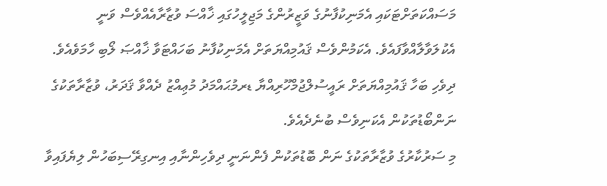މަސައްކަތަށްޓަކައި އެމަނިކުފާނުގެ ވަޒީރުންގެ މަޖިލީހުގައި ޚާއްސަ ވުޒާރާއެއްވެސް ވަނީ އެކުލަވާލާއްވާފައެވެ. އެކަމުންވެސް ޤައުމިއްޔަތަށް އެމަނިކުފާނު ބަހައްޓަވާ ޚާއްޞަ ލޯބި ހާމަވެއެވެ. ދިވެހި ބަހާ ޤައުމިއްޔަތަށް ރައީސުލްޖުމްހޫރިއްޔާ ޑރމުޙައްމަދު މުޢިއްޒު ދެއްވާ ޤަދަރު، ވުޒާރާތަކުގެ ނަންބޯޑުތަކުން އެކަނިވެސް ބުނެދެއެވެ.
މި ސަރުކާރުގެ ވުޒާރާތަކުގެ ނަން ބޮޑުތަކުން ފެންނަނީ ދިވެހިންނާއި އިނގިރޭސިބަހުން ލިޔެފައިވާ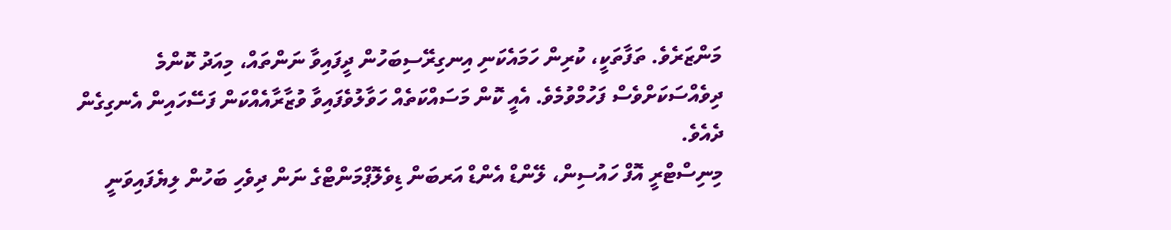މަންޒަރެވެ. ތަފާތަކީ، ކުރިން ހަމައެކަނި އިނގިރޭސިބަހުން ދީފައިވާ ނަންތައް، މިއަދު ކޮންމެ ދިވެއްސަކަށްވެސް ފަހުމްވުމެވެ. އެއީ ކޮން މަސައްކަތެއް ހަވާލުވެފައިވާ ވުޒާރާއެއްކަން ފަސޭހައިން އެނގިގެން ދެއެވެ.
މިނިސްޓްރީ އޮފް ހައުސިން، ލޭންޑް އެންޑް އަރބަން ޑިވެލޮޕްމަންޓްގެ ނަން ދިވެހި ބަހުން ލިޔެފައިވަނީ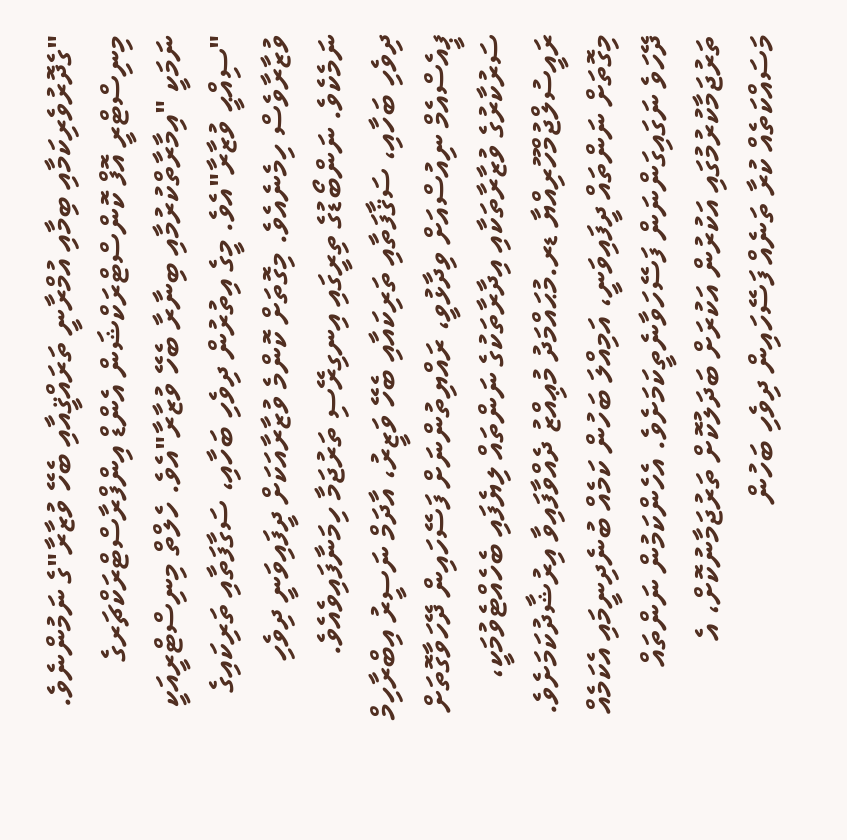"ގެދޮރުވެރިކަމާއި ބިމާއި އުމްރާނީ ތަރައްޤީއާއި ބެހޭ ވުޒާރާ"ގެ ނަމުންނެވެ.
މިނިސްޓްރީ އޮފް ކޮންސްޓްރަކްޝަން އެންޑް އިންފްރާސްޓްރަކްޗަރގެ ނަމަކީ "އިމާރާތްކުރުމާއި ބިނާރާ ބެހޭ ވުޒާރާ"އެވެ. ހެލްތް މިނިސްޓްރީއަކީ "ސިއްޙީ ވުޒާރާ"އެވެ. މީގެ އިތުރުން ދިވެހި ބަހާއި، ސަގާފަތާއި ތަރިކައިގެ ވުޒާރާވެސް ހިމެނެއެވެ. މިގޮތަށް ކޮންމެ ވުޒާރާއަކަށް ދީފައިވަނީ ދިވެހި ނަމެކެވެ. ނަންބޯޑުގެ ތިރީގައި އިނގިރޭސި ތަރުޖަމާ ހިމަނާފައިވެއެވެ.
ދިވެހި ބަހާއި، ސަޤާފަތާއި ތަރިކައާއި ބެހޭ ވަޒީރު، އާދަމް ނަސީރު އިބްރާހިމް ޕީއެސްއެމް ނިއުސްއަށް ވިދާޅުވީ، ރައްޔިތުންނަށް ފަސޭހައިން ދޭހަވާގޮތަށް ސަރުކާރުގެ ވުޒާރާތަކާއި އިދާރާތަކުގެ ނަންތައް ލިޔެފައި ބެހެއްޓެވުމަކީ، ރައީސުލްޖުމްހޫރިއްޔާ ޑރ.މުޙައްމަދު މުޢިއްޒު ދެއްވާފައިވާ އިރުޝާދުކަމަށެވެ.
މިގޮތަށް ނަންތައް ދީފައިވަނީ، އަމިއްލަ ބަހުން ކަމެއް ބުނެދިނީމައި އެކަމެއް ދޭހަވެ ނަގައިގަންނަން ފަސޭހަވާނެތީކަމަށެވެ. އެހެންކަމުން ނަންތައް ތަރުޖަމާކުރުމުގައި އަކުރުން އަކުރަށް ބަދަލުކޮށް ތަރުޖަމާނުކޮށް، އެ މަސައްކަތެއް ކުރާ ތަނެއް ފަސޭހައިން ދިވެހި ބަހުން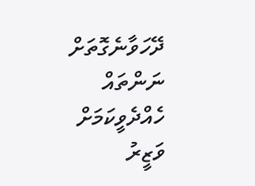ދޭހަވާނެގޮތަށް ނަންތައް ހެއްދެވީކަމަށް ވަޒީރު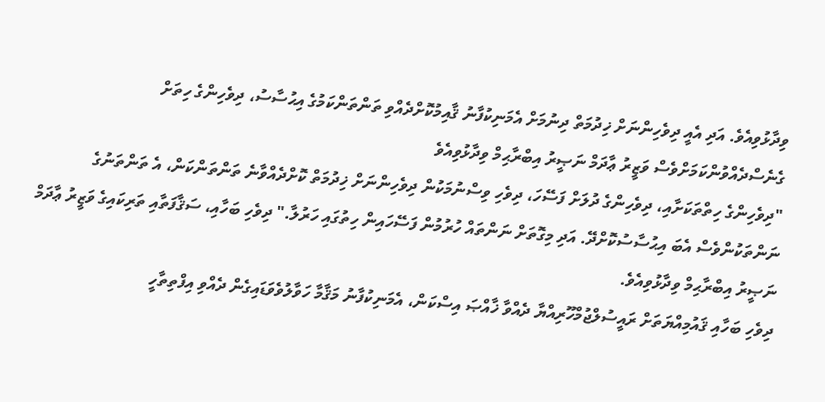ވިދާޅުވިއެވެ. އަދި އެއީ ދިވެހިންނަށް ޚިދުމަތް ދިނުމަށް އެމަނިކުފާނު ޤާއިމުކޮށްދެއްވި ތަންތަންކަމުގެ އިޙުސާސު، ދިވެހިންގެ ހިތަށް ގެނެސްދެއްވުންކަމަށްވެސް ވަޒީރު ޢާދަމް ނަޞީރު އިބްރާޙިމް ވިދާޅުވިއެވެ
"ދިވެހިންގެ ހިތްތަކަށާއި، ދިވެހިންގެ ދުލަށް ފަސޭހަ، ދިވެހި ވިސްނުމަކުން ދިވެހިންނަށް ޚިދުމަތް ކޮށްދެއްވާނެ ތަންތަންކަން، އެ ތަންތަނުގެ ނަންތަކުންވެސް އެބަ އިޙުސާސުކޮށްދޭ. އަދި މިގޮތަށް ނަންތައް ހުރުމުން ފަސޭހައިން ހިތުގައި ހަރުލާ." ދިވެހި ބަހާއި، ސަޤާފަތާއި ތަރިކައިގެ ވަޒީރު ޢާދަމް ނަޞީރު އިބްރާޙިމް ވިދާޅުވިއެވެ.
ދިވެހި ބަހާއި ޤައުމިއްޔަތަށް ރައީސުލްޖުމްހޫރިއްޔާ ދެއްވާ ޚާއްޞަ އިސްކަން، އެމަނިކުފާނު މަޤާމާ ހަވާލުވެވަޑައިގެން ދެއްވި އިފްތިތާހީ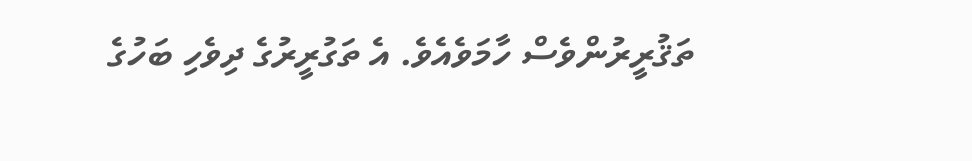ތަޤުރީރުންވެސް ހާމަވެއެވެ. އެ ތަގުރީރުގެ ދިވެހި ބަހުގެ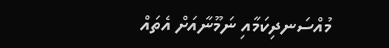މުއްސަނދިކަމާއި ނަމޫނާއަށް އެތައް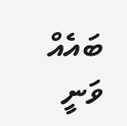ބައެއް ވަނީ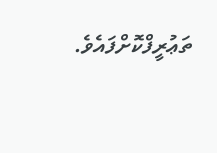ތަޢުރީފްކޮށްފައެވެ.